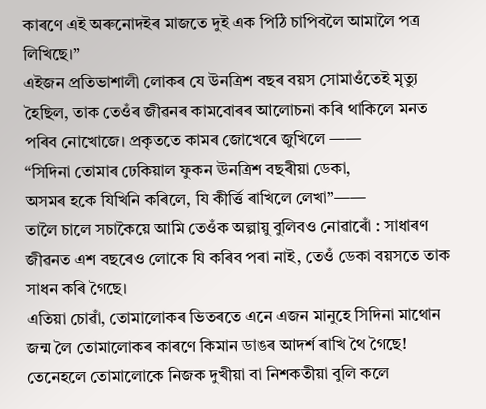কাৰণে এই অৰুনোদইৰ মাজতে দুই এক পিঠি চাপিবলৈ আমালৈ পত্ৰ লিখিছে।”
এইজন প্ৰতিভাশালী লোকৰ যে উনত্ৰিশ বছৰ বয়স সোমাওঁতেই মৃত্যু হৈছিল, তাক তেওঁৰ জীৱনৰ কামবোৰৰ আলোচনা কৰি থাকিলে মনত পৰিব নোখোজে। প্ৰকৃততে কামৰ জোখেৰে জুখিলে ——
“সিদিনা তোমাৰ ঢেকিয়াল ফুকন ঊনত্ৰিশ বছৰীয়া ডেকা,
অসমৰ হকে যিখিনি কৰিলে, যি কীৰ্ত্তি ৰাখিলে লেখা”——
তালৈ চালে সচাকৈয়ে আমি তেওঁক অল্পায়ু বুলিবও নোৱাৰোঁ : সাধাৰণ জীৱনত এশ বছৰেও লোকে যি কৰিব পৰা নাই, তেওঁ ডেকা বয়সতে তাক সাধন কৰি গৈছে।
এতিয়া চোৱাঁ, তোমালোকৰ ভিতৰতে এনে এজন মানুহে সিদিনা মাথোন জন্ম লৈ তোমালোকৰ কাৰণে কিমান ডাঙৰ আদৰ্শ ৰাখি থৈ গৈছে! তেনেহলে তোমালোকে নিজক দুখীয়া বা নিশকতীয়া বুলি কলে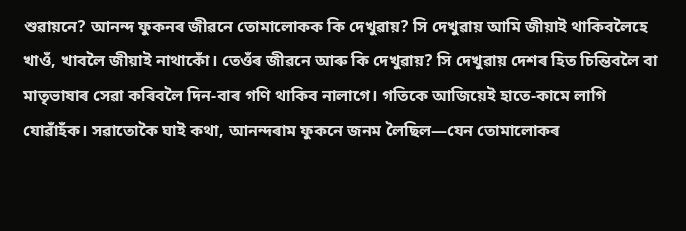শুৱায়নে? আনন্দ ফুকনৰ জীৱনে তোমালোকক কি দেখুৱায়? সি দেখুৱায় আমি জীয়াই থাকিবলৈহে খাওঁ, খাবলৈ জীয়াই নাথাকোঁ। তেওঁৰ জীৱনে আৰু কি দেখুৱায়? সি দেখুৱায় দেশৰ হিত চিন্তিবলৈ বা মাতৃভাষাৰ সেৱা কৰিবলৈ দিন-বাৰ গণি থাকিব নালাগে। গতিকে আজিয়েই হাতে-কামে লাগি যোৱাঁহঁক। সৱাতোকৈ ঘাই কথা, আনন্দৰাম ফুকনে জনম লৈছিল—যেন তোমালোকৰ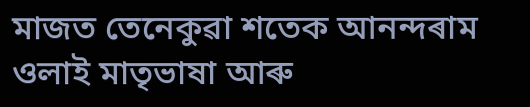মাজত তেনেকুৱা শতেক আনন্দৰাম ওলাই মাতৃভাষা আৰু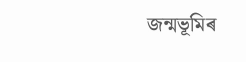জন্মভূমিৰ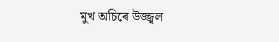মুখ অচিৰে উজ্জ্বল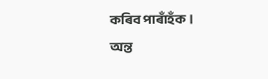কৰিব পাৰাঁহঁক।
অন্ত